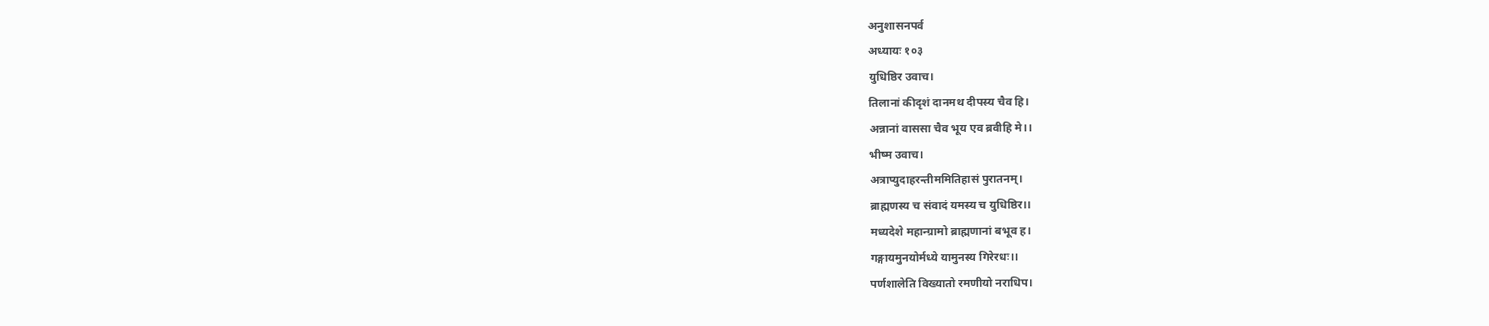अनुशासनपर्व
अध्यायः १०३
युधिष्ठिर उवाच।
तिलानां कीदृशं दानमथ दीपस्य चैव हि।
अन्नानां वाससा चैव भूय एव ब्रवीहि मे।।
भीष्म उवाच।
अत्राप्युदाहरन्तीममितिहासं पुरातनम्।
ब्राह्मणस्य च संवादं यमस्य च युधिष्ठिर।।
मध्यदेशे महान्ग्रामो ब्राह्मणानां बभूव ह।
गङ्गायमुनयोर्मध्ये यामुनस्य गिरेरधः।।
पर्णशालेति विख्यातो रमणीयो नराधिप।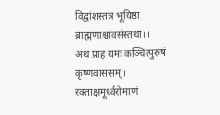विद्वांशस्तत्र भूयिष्ठा ब्राह्मणाश्चावसंस्तथा।।
अथ प्राह यमः कञ्चित्पुरुषं कृष्णवाससम्।
रक्ताक्षमूर्ध्वरोमाणं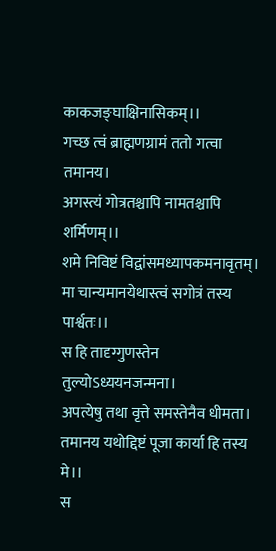काकजङ्घाक्षिनासिकम्।।
गच्छ त्वं ब्राह्मणग्रामं ततो गत्वा तमानय।
अगस्त्यं गोत्रतश्चापि नामतश्चापि शर्मिणम्।।
शमे निविष्टं विद्वांसमध्यापकमनावृतम्।
मा चान्यमानयेथास्त्वं सगोत्रं तस्य पार्श्वतः।।
स हि तादृग्गुणस्तेन तुल्योऽध्ययनजन्मना।
अपत्येषु तथा वृत्ते समस्तेनैव धीमता।
तमानय यथोद्दिष्टं पूजा कार्या हि तस्य मे।।
स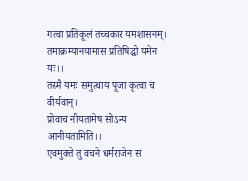गत्वा प्रतिकूलं तच्चकार यमशासनम्।
तमाक्रम्यानयामास प्रतिषिद्धो यमेन यः।।
तस्मै यमः समुत्थाय पूजा कृत्वा च वीर्यवान्।
प्रोवाच नीयतामेष सोऽन्य आनीयतामिति।।
एवमुक्ते तु वचने धर्मराजेन स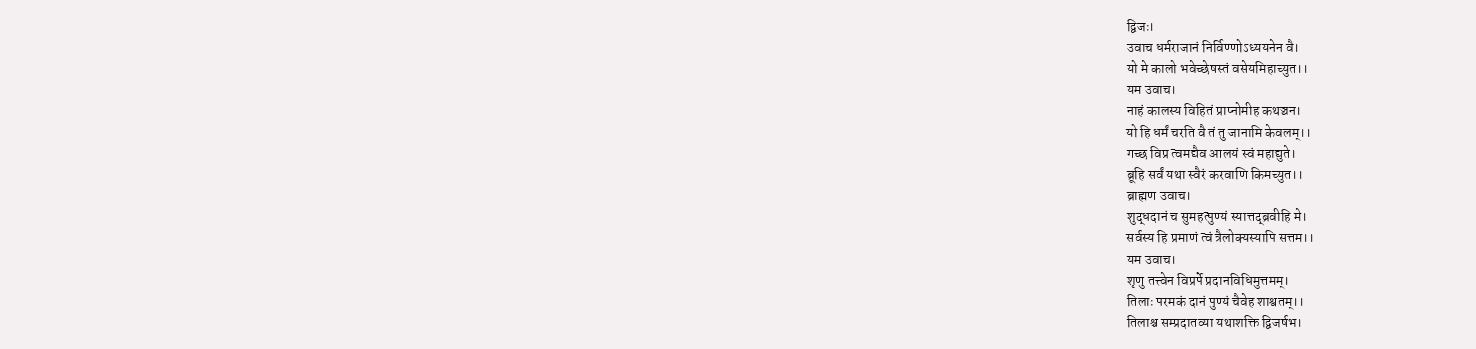द्विजः।
उवाच धर्मराजानं निर्विण्णोऽध्ययनेन वै।
यो मे कालो भवेच्छेषस्तं वसेयमिहाच्युत।।
यम उवाच।
नाहं कालस्य विहितं प्राप्नोमीह कथञ्चन।
यो हि धर्मं चरति वै तं तु जानामि केवलम्।।
गच्छ विप्र त्वमद्यैव आलयं स्वं महाद्युते।
ब्रूहि सर्वं यथा स्वैरं करवाणि किमच्युत।।
ब्राह्मण उवाच।
शुद्धदानं च सुमहत्पुण्यं स्यात्तद्ब्रवीहि मे।
सर्वस्य हि प्रमाणं त्वं त्रैलोक्यस्यापि सत्तम।।
यम उवाच।
शृणु तत्त्वेन विप्रर्पे प्रदानविधिमुत्तमम्।
तिलाः परमकं दानं पुण्यं चैवेह शाश्वतम्।।
तिलाश्च सम्प्रदातव्या यथाशक्ति द्विजर्षभ।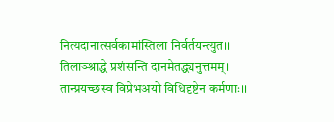नित्यदानात्सर्वकामांस्तिला निर्वर्तयन्त्युत।।
तिलाञ्श्राद्धे प्रशंसन्ति दानमेतद्ध्यनुत्तमम्।
तान्प्रयच्छस्व विप्रेभअयो विधिदृष्टेन कर्मणाः।।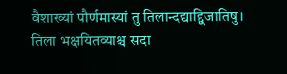वैशाख्यां पौर्णमास्यां तु तिलान्दद्याद्द्विजातिषु।
तिला भक्षयितव्याश्च सदा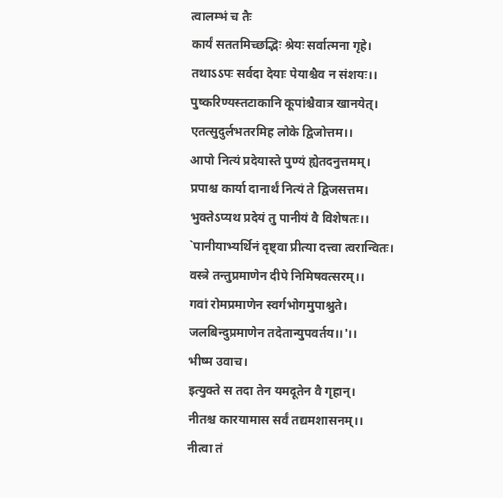त्वालम्भं च तैः
कार्यं सततमिच्छद्भिः श्रेयः सर्वात्मना गृहे।
तथाऽऽपः सर्वदा देयाः पेयाश्चैव न संशयः।।
पुष्करिण्यस्तटाकानि कूपांश्चैवात्र खानयेत्।
एतत्सुदुर्लभतरमिह लोके द्विजोत्तम।।
आपो नित्यं प्रदेयास्ते पुण्यं ह्येतदनुत्तमम्।
प्रपाश्च कार्या दानार्थं नित्यं ते द्विजसत्तम।
भुक्तेऽप्यथ प्रदेयं तु पानीयं वै विशेषतः।।
`पानीयाभ्यर्थिनं दृष्ट्वा प्रीत्या दत्त्वा त्वरान्वितः।
वस्त्रे तन्तुप्रमाणेन दीपे निमिषवत्सरम्।।
गवां रोमप्रमाणेन स्वर्गभोगमुपाश्नुते।
जलबिन्दुप्रमाणेन तदेतान्युपवर्तय।।'।।
भीष्म उवाच।
इत्युक्ते स तदा तेन यमदूतेन वै गृहान्।
नीतश्च कारयामास सर्वं तद्यमशासनम्।।
नीत्वा तं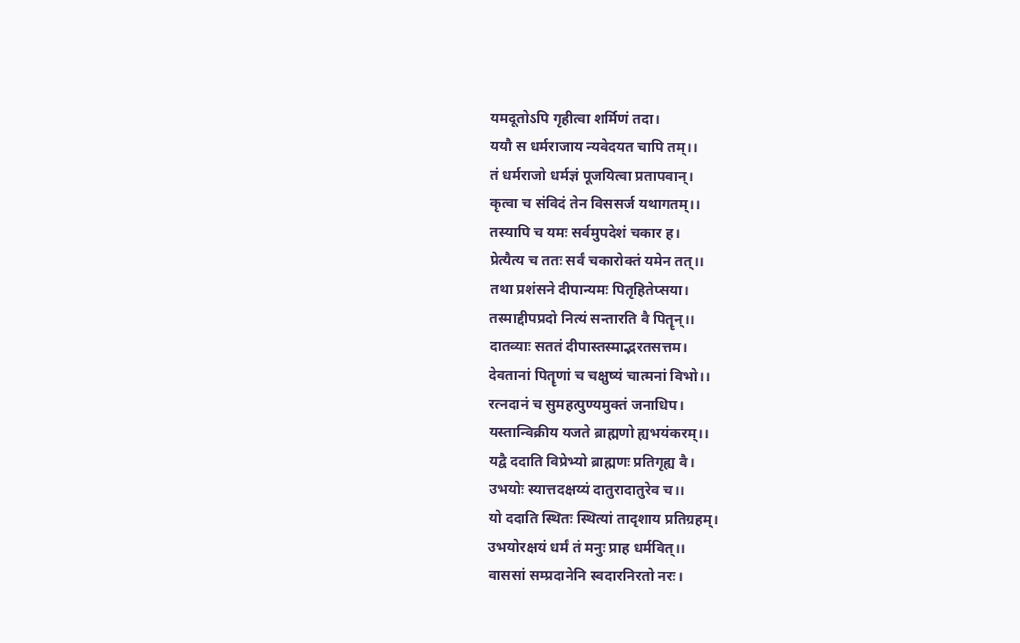यमदूतोऽपि गृहीत्वा शर्मिणं तदा।
ययौ स धर्मराजाय न्यवेदयत चापि तम्।।
तं धर्मराजो धर्मज्ञं पूजयित्वा प्रतापवान्।
कृत्वा च संविदं तेन विससर्ज यथागतम्।।
तस्यापि च यमः सर्वमुपदेशं चकार ह।
प्रेत्यैत्य च ततः सर्वं चकारोक्तं यमेन तत्।।
तथा प्रशंसने दीपान्यमः पितृहितेप्सया।
तस्माद्दीपप्रदो नित्यं सन्तारति वै पितॄन्।।
दातव्याः सततं दीपास्तस्माद्भरतसत्तम।
देवतानां पितॄणां च चक्षुष्यं चात्मनां विभो।।
रत्नदानं च सुमहत्पुण्यमुक्तं जनाधिप।
यस्तान्विक्रीय यजते ब्राह्मणो ह्यभयंकरम्।।
यद्वै ददाति विप्रेभ्यो ब्राह्मणः प्रतिगृह्य वै।
उभयोः स्यात्तदक्षय्यं दातुरादातुरेव च।।
यो ददाति स्थितः स्थित्यां तादृशाय प्रतिग्रहम्।
उभयोरक्षयं धर्मं तं मनुः प्राह धर्मवित्।।
वाससां सम्प्रदानेनि स्वदारनिरतो नरः।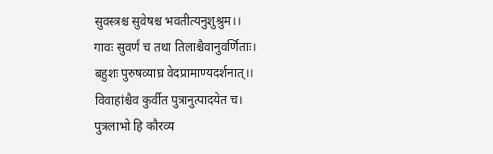सुवस्त्रश्च सुवेषश्च भवतीत्यनुशुश्रुम।।
गावः सुवर्णं च तथा तिलाश्चैवानुवर्णिताः।
बहुशः पुरुषव्याघ्र वेदप्रामाण्यदर्शनात्।।
विवाहांश्चैव कुर्वीत पुत्रानुत्पादयेत च।
पुत्रलाभो हि कौरव्य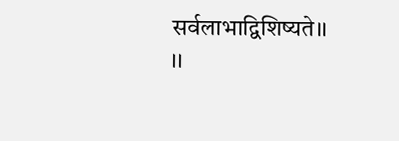सर्वलाभाद्विशिष्यते।।
।।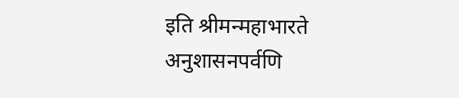इति श्रीमन्महाभारते अनुशासनपर्वणि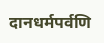दानधर्मपर्वणि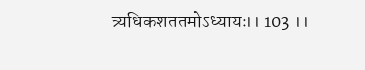त्र्यधिकशततमोऽध्यायः।। 103 ।।